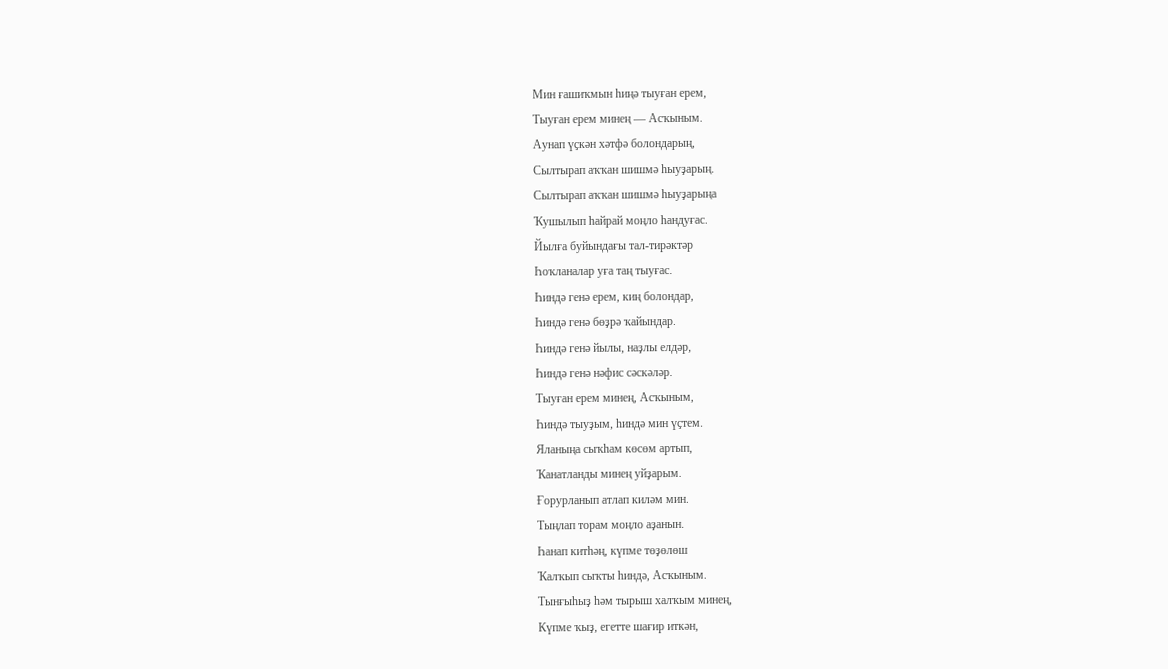Мин ғашиҡмын һиңә тыуған ерем,
Тыуған ерем минең — Асҡыным.
Аунап үҫкән хәтфә болондарың,
Сылтырап аҡҡан шишмә һыуҙарың.
Сылтырап аҡҡан шишмә һыуҙарыңа
Ҡушылып һайрай моңло һандуғас.
Йылға буйындағы тал-тирәктәр
Һоҡланалар уға таң тыуғас.
Һиндә генә ерем, киң болондар,
Һиндә генә бөҙрә ҡайындар.
Һиндә генә йылы, наҙлы елдәр,
Һиндә генә нәфис сәскәләр.
Тыуған ерем минең, Асҡыным,
Һиндә тыуҙым, һиндә мин үҫтем.
Яланыңа сыҡһам көсөм артып,
Ҡанатланды минең уйҙарым.
Ғорурланып атлап киләм мин.
Тыңлап торам моңло аҙанын.
Һанап китһәң, күпме төҙөлөш
Ҡалҡып сыҡты һиндә, Асҡыным.
Тынғыһыҙ һәм тырыш халҡым минең,
Күпме ҡыҙ, егетте шағир иткән,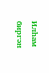Илһам биргән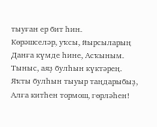тыуған ер бит һин.
Көрәшселәр, уҡсы, йырсыларың
Данға күмде һине, Асҡыным.
Тыныс, аяҙ булһын күктәрең.
Яҡты булһын тыуыр таңдарыбыҙ,
Алға китһен тормош, гөрләһен!